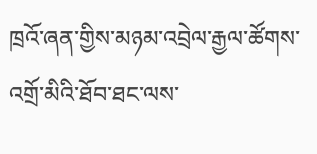ཁྲའོ་ཞན་གྱིས་མཉམ་འབྲེལ་རྒྱལ་ཚོགས་འགྲོ་མིའི་ཐོབ་ཐང་ལས་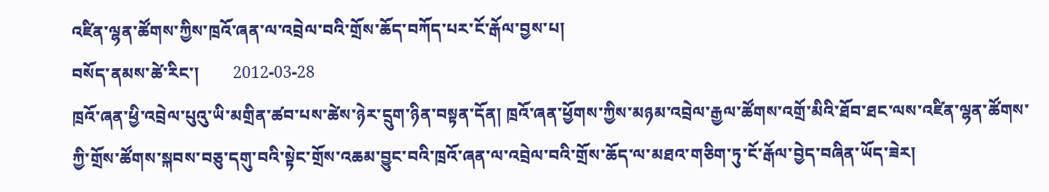འཛིན་ལྷན་ཚོགས་ཀྱིས་ཁྲའོ་ཞན་ལ་འབྲེལ་བའི་གྲོས་ཆོད་བཀོད་པར་ངོ་རྒོལ་བྱས་པ།
བསོད་ནམས་ཚེ་རིང་།        2012-03-28
ཁྲའོ་ཞན་ཕྱི་འབྲེལ་པུའུ་ཡི་མགྲིན་ཚབ་པས་ཚེས་ཉེར་དྲུག་ཉིན་བསྟན་དོན། ཁྲའོ་ཞན་ཕྱོགས་ཀྱིས་མཉམ་འབྲེལ་རྒྱལ་ཚོགས་འགྲོ་མིའི་ཐོབ་ཐང་ལས་འཛིན་ལྷན་ཚོགས་ཀྱི་གྲོས་ཚོགས་སྐབས་བཅུ་དགུ་བའི་སྟེང་གྲོས་འཆམ་བྱུང་བའི་ཁྲའོ་ཞན་ལ་འབྲེལ་བའི་གྲོས་ཆོད་ལ་མཐའ་གཅིག་ཏུ་ངོ་རྒོལ་བྱེད་བཞིན་ཡོད་ཟེར།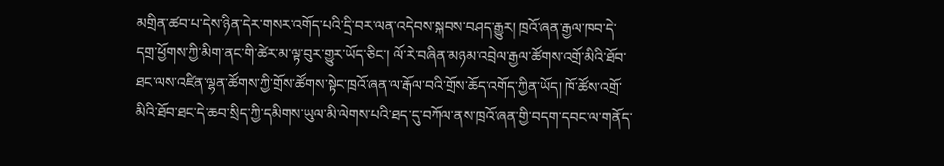མགྲིན་ཚབ་པ་དེས་ཉིན་དེར་གསར་འགོད་པའི་དྲི་བར་ལན་འདེབས་སྐབས་བཤད་རྒྱུར། ཁྲའོ་ཞན་རྒྱལ་ཁབ་དེ་དགྲ་ཕྱོགས་ཀྱི་མིག་ནང་གི་ཚེར་མ་ལྟ་བུར་གྱུར་ཡོད་ཅིང་། ལོ་རེ་བཞིན་མཉམ་འབྲེལ་རྒྱལ་ཚོགས་འགྲོ་མིའི་ཐོབ་ཐང་ལས་འཛིན་ལྷན་ཚོགས་ཀྱི་གྲོས་ཚོགས་སྟེང་ཁྲའོ་ཞན་ལ་རྒོལ་བའི་གྲོས་ཆོད་འགོད་ཀྱིན་ཡོད། ཁོ་ཚོས་འགྲོ་མིའི་ཐོབ་ཐང་དེ་ཆབ་སྲིད་ཀྱི་དམིགས་ཡུལ་མི་ལེགས་པའི་ཐད་དུ་བཀོལ་ནས་ཁྲའོ་ཞན་གྱི་བདག་དབང་ལ་གནོད་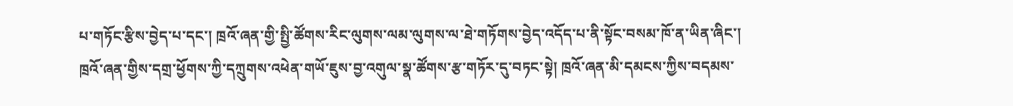པ་གཏོང་རྩིས་བྱེད་པ་དང་། ཁྲའོ་ཞན་གྱི་སྤྱི་ཚོགས་རིང་ལུགས་ལམ་ལུགས་ལ་ཐེ་གཏོགས་བྱེད་འདོད་པ་ནི་སྟོང་བསམ་ཁོ་ན་ཡིན་ཞིང་། ཁྲའོ་ཞན་གྱིས་དགྲ་ཕྱོགས་ཀྱི་དཀྲུགས་འཕེན་གཡོ་ཇུས་བྱ་འགུལ་སྣ་ཚོགས་རྩ་གཏོར་དུ་བཏང་སྟེ། ཁྲའོ་ཞན་མི་དམངས་ཀྱིས་བདམས་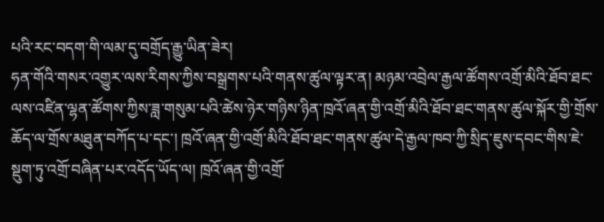པའི་རང་བདག་གི་ལམ་དུ་བགྲོད་རྒྱུ་ཡིན་ཟེར།
ཧན་གོའི་གསར་འགྱུར་ལས་རིགས་ཀྱིས་བསྒྲགས་པའི་གནས་ཚུལ་ལྟར་ན། མཉམ་འབྲེལ་རྒྱལ་ཚོགས་འགྲོ་མིའི་ཐོབ་ཐང་ལས་འཛིན་ལྷན་ཚོགས་ཀྱིས་ཟླ་གསུམ་པའི་ཚེས་ཉེར་གཉིས་ཉིན་ཁྲའོ་ཞན་གྱི་འགྲོ་མིའི་ཐོབ་ཐང་གནས་ཚུལ་སྐོར་གྱི་གྲོས་ཆོད་ལ་གྲོས་མཐུན་བཀོད་པ་དང་། ཁྲའོ་ཞན་གྱི་འགྲོ་མིའི་ཐོབ་ཐང་གནས་ཚུལ་དེ་རྒྱལ་ཁབ་ཀྱི་སྲིད་ཇུས་དབང་གིས་ཇེ་སྡུག་ཏུ་འགྲོ་བཞིན་པར་འདོད་ཡོད་ལ། ཁྲའོ་ཞན་གྱི་འགྲོ་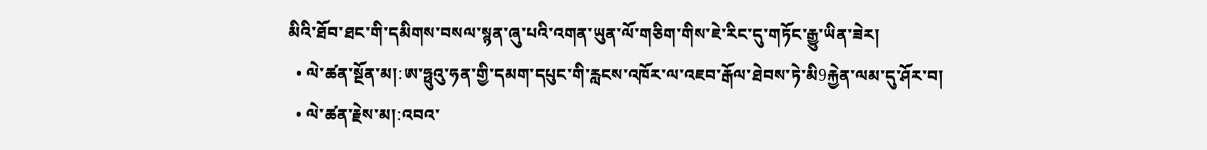མིའི་ཐོབ་ཐང་གི་དམིགས་བསལ་སྙན་ཞུ་པའི་འགན་ཡུན་ལོ་གཅིག་གིས་ཇེ་རིང་དུ་གཏོང་རྒྱུ་ཡིན་ཟེར།
  • ལེ་ཚན་སྔོན་མ།:ཨ་ཧྥུའུ་ཧན་གྱི་དམག་དཔུང་གི་རླངས་འཁོར་ལ་འཇབ་རྒོལ་ཐེབས་ཏེ་མི9རྐྱེན་ལམ་དུ་ཤོར་བ།
  • ལེ་ཚན་རྗེས་མ།:འབའ་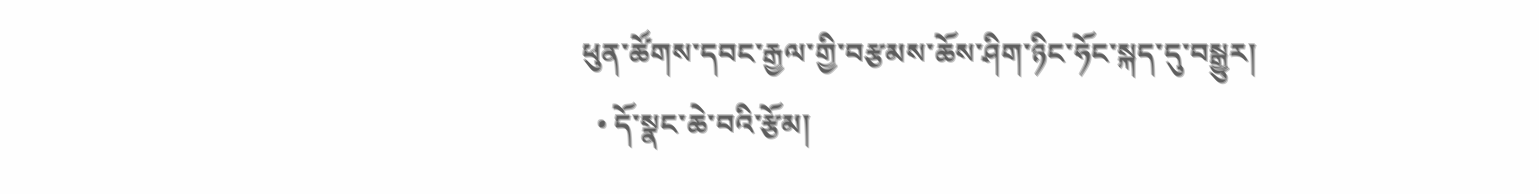ཕུན་ཚོགས་དབང་རྒྱལ་གྱི་བརྩམས་ཆོས་ཤིག་ཉིང་ཧོང་སྐད་དུ་བསྒྱུར།
  • དོ་སྣང་ཆེ་བའི་རྩོམ།